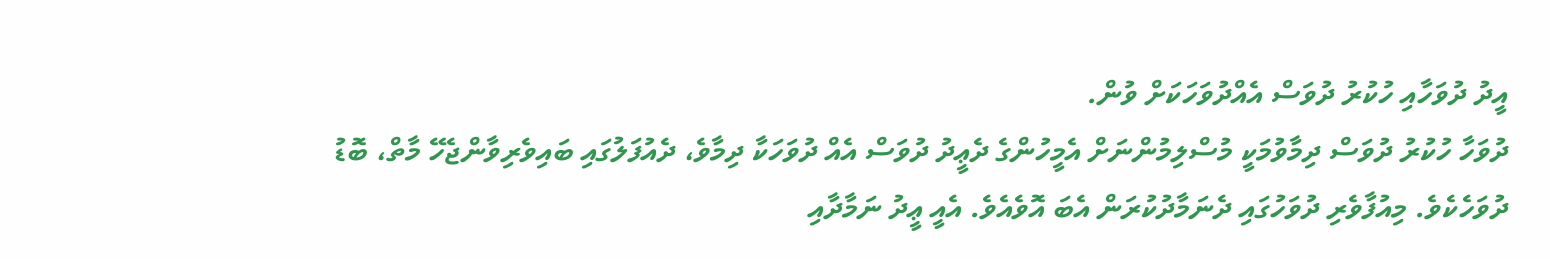އީދު ދުވަހާއި ހުކުރު ދުވަސް އެއްދުވަހަކަށް ވުން.
ދުވަހާ ހުކުރު ދުވަސް ދިމާވުމަކީ މުސްލިމުންނަށް އެމީހުންގެ ދެޢީދު ދުވަސް އެއް ދުވަހަކާ ދިމާވެ، ދެއުފަލުގައި ބައިވެރިވާންޖެހޭ މާތް، ބޮޑު ދުވަހެކެވެ. މިއުފާވެރި ދުވަހުގައި ދެނަމާދުކުރަން އެބަ އޮވެއެވެ. އެއީ ޢީދު ނަމާދާއި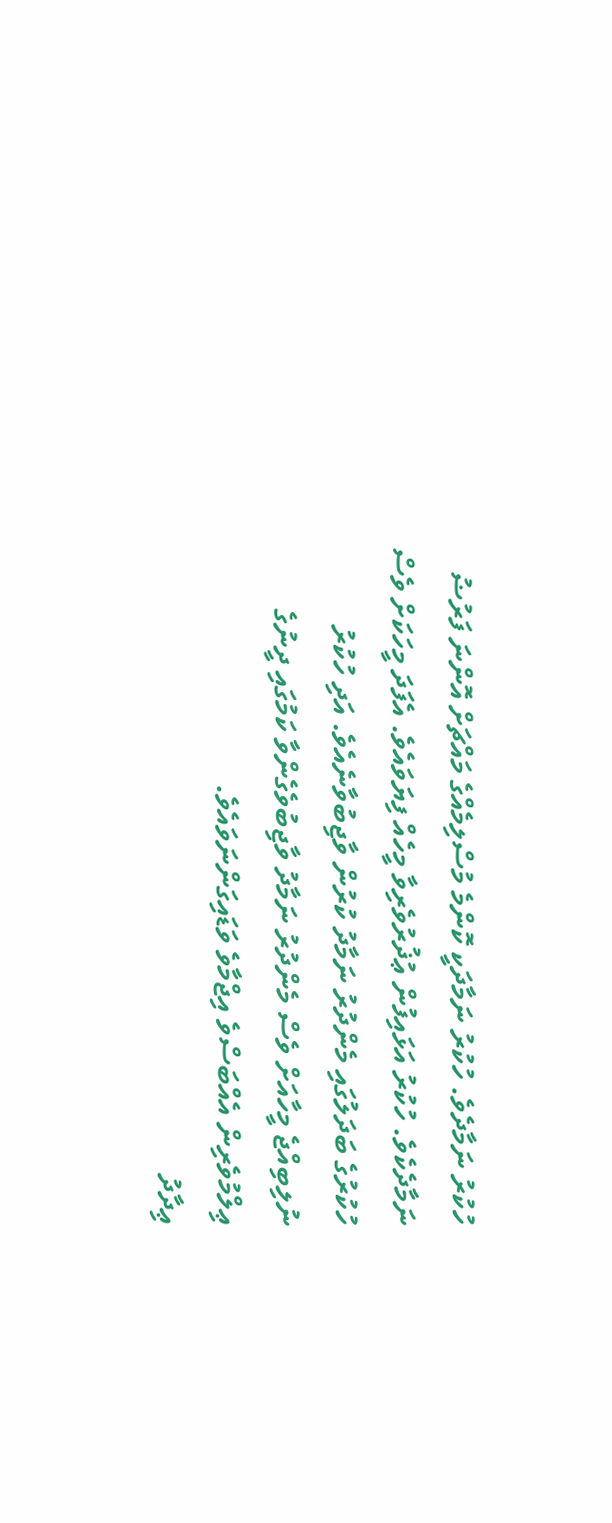ހުކުރު ނަމާދެވެ. ހުކުރު ނަމާދަކީ ކޮންމެ މުސްލިމެއްގެ މައްޗަށް އޮންނަ ފަރުޟު ނަމާދެކެވެ. ހުކުރު އަޅައިފުން ޢުޛުރުވެރިވާ މީހެއް ފިޔަވައެވެ. އެފަދަ މީހަކަށް ވެސް ހުކުރުގެ ބަދަލުގައި މެންދުރު ނަމާދު ކުރުން ވާޖިބުވާނެއެވެ. އަދި ހުކުރު ނުލިބިއްޖެ މީހާއަށް ވެސް މެންދުރު ނަމާދު ވާޖިބުވެގެންވާ ކަމުގައި ދީނުގެ ޢިލްމުވެރިން އެއްބަސްވެ އިޖްމާވެ ވަޑައިގަންނަވައެވެ.
ޢިދާދު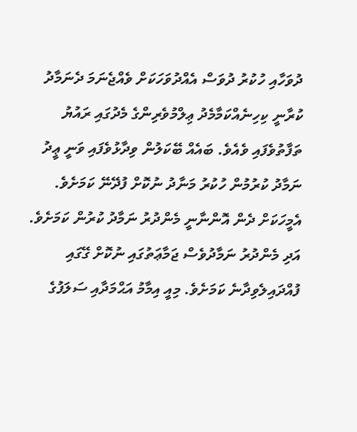ދުވަހާއި ހުކުރު ދުވަސް އެއްދުވަހަކަށް ވެއްޖެނަމަ ދެނަމާދު ކުރާނީ ކިހިނެއްކަމާމެދު ޢިލްމުވެރިންގެ މެދުގައި ރައުޔު ތަފާތުވެފައި ވެއެވެ. ބައެއް ބޭކަލުން ވިދާޅުވެފައި ވަނީ ޢީދު ނަމާދު ކުރުމުން ހުކުރު މަނާދު ނުކޮށް ފުދޭނޭ ކަމަށެވެ. އެމީހަކަށް ދެން އޮންނާނީ މެންދުރު ނަމާދު ކުރުން ކަމަށެވެ. އަދި މެންދުރު ނަމާދުވެސް ޖަމާޢަތުގައި ނުކޮށް ގޭގައި ފުއްދައިލެވިދާނެ ކަމަށެވެ. މިއީ އިމާމު އަޙްމަދާއި ސަލަފުގެ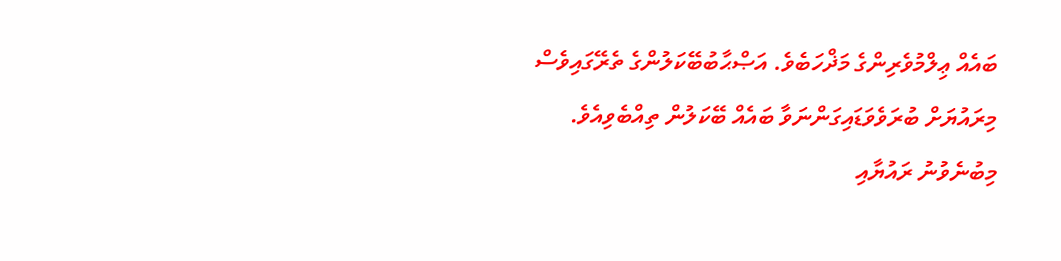ބައެއް ޢިލްމުވެރިންގެ މަޛްހަބެވެ. އަޞްޙާބުބޭކަލުންގެ ތެރޭގައިވެސް މިރައުޔަށް ބުރަވެވަޑައިގަންނަވާ ބައެއް ބޭކަލުން ތިއްބެވިއެވެ. މިބުނެވުނު ރައުޔާއި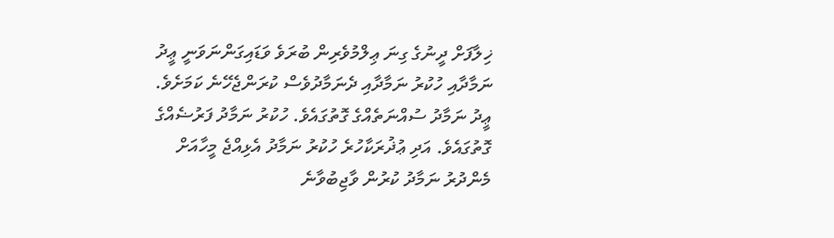ޚިލާފަށް ދީނުގެ ގިނަ ޢިލްމުވެރިން ބުރަވެ ވަޑައިގަންނަވަނީ ޢީދު ނަމާދާއި ހުކުރު ނަމާދާއި ދެނަމާދުވެސް ކުރަންޖެހޭނެ ކަމަށެވެ. ޢީދު ނަމާދު ސުއްނަތެއްގެ ގޮތުގައެވެ. ހުކުރު ނަމާދު ފަރުޟެއްގެ ގޮތުގައެވެ. އަދި ޢުޛުރަކާހުރެ ހުކުރު ނަމާދު އެޅިއްޖެ މީހާއަށް މެންދުރު ނަމާދު ކުރުން ވާޖިބުވާނެ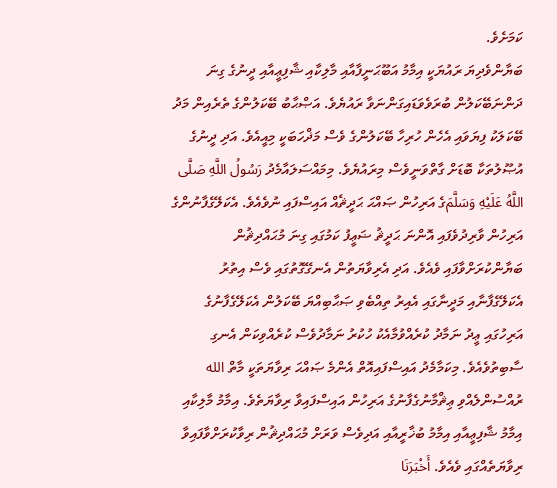ކަމަށެވެ.
ބަޔާންވެދިޔަ ރައުޔަކީ އިމާމު އަބޫޙަނީފާއާއި މާލިކާއި ޝާފިޢީއާއި ދީނުގެ ގިނަ ދަންނަބޭކަލުން ބުރަވެވަޑައިގަންނަވާ ރައުޔެވެ. އަޞްޙާބު ބޭކަލުންގެ ތެރެއިން މަދު ބޭކަލަކު ފިޔަވައި އެހެން ހުރިހާ ބޭކަލުންގެ ވެސް މަޛްހަބަކީ މިއީއެވެ. އަދި ދީނުގެ އުޞޫލުތަކާ ބޮޑަށް ގާތްވަނީވެސް މިރައުޔެވެ. މިމައްސަލައާމެދު رَسُولُ اللَّهِ صَلَّى اللَّهُ عَلَيْهِ وَسَلَّمَގެ އަރިހުން ޞައްޙަ ޙަދީޘެއް އައިސްފައި ނުވެއެވެ. އެކަލޭގެފާނުންގެ އަރިހުން ވާރިދުވެފައި އޮންނަ ޙަދީޘު ޟަޢީފު ކަމުގައި ގިނަ މުޙައްދިޘުން ބަޔާންކުރަށްވާފައި ވެއެވެ. އަދި އެރިވާޔަތުން އެނގޭގޮތުގައި ވެސް އިތުރު އެކަލޭގެފާނާއި މަދީނާގައި އެއިރު ތިއްބެވި ޞަޙާބިއްޔަ ބޭކަލުން އެކަލޭގެފާނުގެ އަރިހުގައި ޢީދު ނަމާދު ކުރެއްވުމާއެކު ހުކުރު ނަމާދުވެސް ކުރެއްވިކަން އެނގި ސާބިތުވެއެވެ. މިކަމާމެދު އައިސްފައިއޮތް އެންމެ ޞައްޙަ ރިވާޔަތަކީ މާތް الله ރުއްސުންލެއްވި ޢިޘްމާނުގެފާނުގެ އަރިހުން އައިސްފައިވާ ރިވާޔަތެވެ. އިމާމު މާލިކާއި އިމާމު ޝާފިޢީއާއި އިމާމު ބުޚާރީއާއި އަދިވެސް ވަރަށް މުޙައްދިޘުން ރިވާކުރަށްވާފައިވާ ރިވާޔަތެއްގައި ވެއެވެ. أَخْبَرَنَا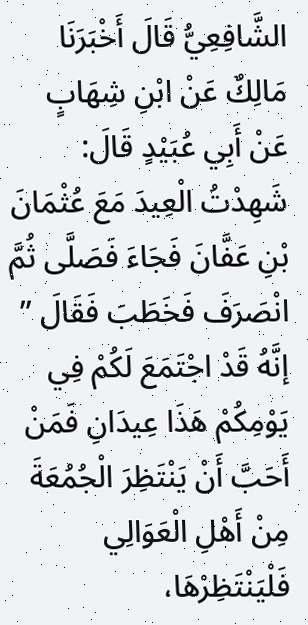الشَّافِعِيُّ قَالَ أَخْبَرَنَا مَالِكٌ عَنْ ابْنِ شِهَابٍ عَنْ أَبِي عُبَيْدٍ قَالَ: شَهِدْتُ الْعِيدَ مَعَ عُثْمَانَ بْنِ عَفَّانَ فَجَاءَ فَصَلَّى ثُمَّ انْصَرَفَ فَخَطَبَ فَقَالَ ” إنَّهُ قَدْ اجْتَمَعَ لَكُمْ فِي يَوْمِكُمْ هَذَا عِيدَانِ فَمَنْ أَحَبَّ أَنْ يَنْتَظِرَ الْجُمُعَةَ مِنْ أَهْلِ الْعَوَالِي فَلْيَنْتَظِرْهَا،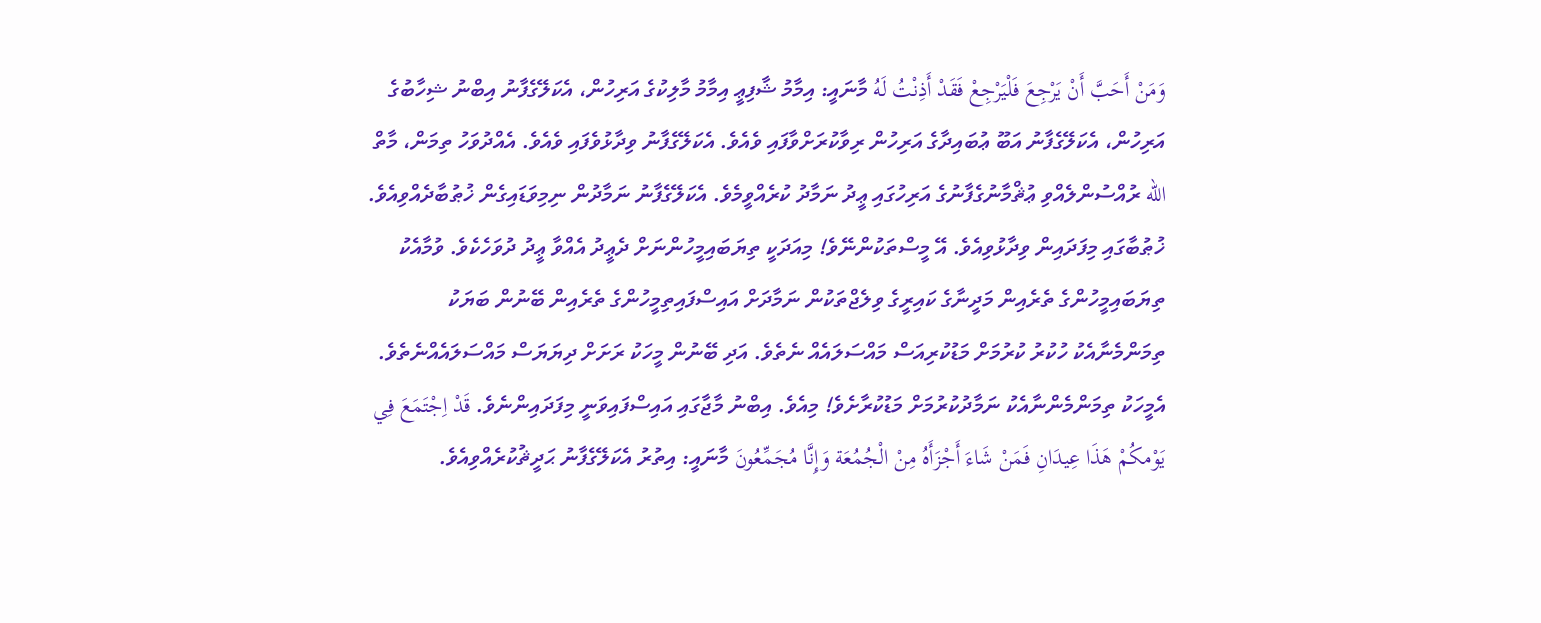وَمَنْ أَحَبَّ أَنْ يَرْجِعَ فَلْيَرْجِعْ فَقَدْ أَذِنْتُ لَهُ މާނައީ: އިމާމު ޝާފިޢީ އިމާމު މާލިކުގެ އަރިހުން، އެކަލޭގެފާނު އިބްނު ޝިހާބުގެ އަރިހުން، އެކަލޭގެފާނު އަބޫ ޢުބައިދާގެ އަރިހުން ރިވާކުރަށްވާފައި ވެއެވެ. އެކަލޭގެފާނު ވިދާޅުވެފައި ވެއެވެ. އެއްދުވަހު ތިމަން، މާތް الله ރުއްސުންލެއްވި ޢުޘްމާނުގެފާނުގެ އަރިހުގައި ޢީދު ނަމާދު ކުރެއްވީމެވެ. އެކަލޭގެފާނު ނަމާދުން ނިމިވަޑައިގެން ޚުޠުބާދެއްވިއެވެ. ޚުޠުބާގައި މިފަދައިން ވިދާޅުވިއެވެ. އޭ މީސްތަކުންނޭވެ! މިއަދަކީ ތިޔަބައިމީހުންނަށް ދެޢީދު އެއްވާ ޢީދު ދުވަހެކެވެ. ވުމާއެކު ތިޔަބައިމީހުންގެ ތެރެއިން މަދީނާގެ ކައިރީގެ ވިލެޖްތަކުން ނަމާދަށް އައިސްފައިތިމީހުންގެ ތެރެއިން ބޭނުން ބަޔަކު ތިމަންމެނާއެކު ހުކުރު ކުރުމަށް މަޑުކުރިއަސް މައްސަލައެއް ނެތެވެ. އަދި ބޭނުން މީހަކު ރަށަށް ދިޔަޔަސް މައްސަލައެއްނެތެވެ. އެމީހަކު ތިމަންމެންނާއެކު ނަމާދުކުރުމަށް މަޑުކުރާށެވެ! މިއެވެ. އިބްނު މާޖާގައި އައިސްފައިވަނީ މިފަދައިންނެވެ. قَدْ اِجْتَمَعَ فِي يَوْمكُمْ هَذَا عِيدَانِ فَمَنْ شَاءَ أَجْزَأَهُ مِنْ الْجُمُعَة وَإِنَّا مُجَمِّعُونَ މާނައީ: އިތުރު އެކަލޭގެފާނު ޙަދީޘުކުރެއްވިއެވެ.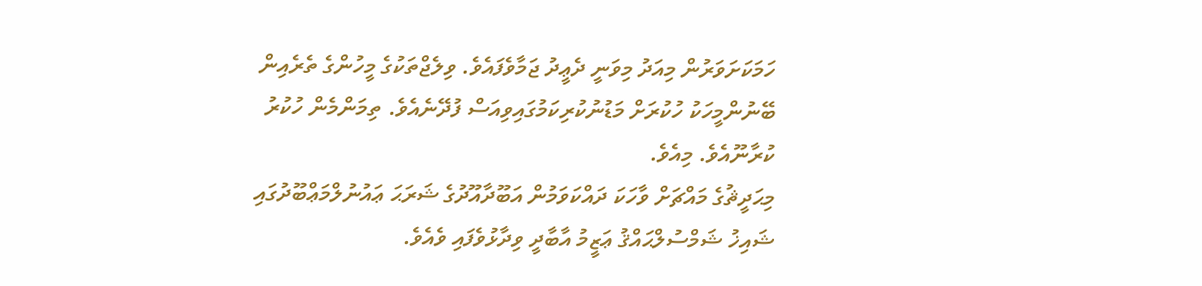ހަމަކަށަވަރުން މިއަދު މިވަނީ ދެޢީދު ޖަމާވެފައެވެ. ވިލެޖްތަކުގެ މީހުންގެ ތެރެއިން ބޭނުންމީހަކު ހުކުރަށް މަޑުނުކުރިކަމުގައިވިއަސް ފުދޭނެއެވެ. ތިމަންމެން ހުކުރު ކުރާނޫއެވެ. މިއެވެ.
މިޙަދީޘުގެ މައްޗަށް ވާހަކަ ދައްކަވަމުން އަބޫދާއޫދުގެ ޝަރަޙަ ޢައުނުލްމަޢްބޫދުގައި ޝައިޚު ޝަމްސުލްޙައްޤު ޢަޒީމު އާބާދީ ވިދާޅުވެފައި ވެއެވެ.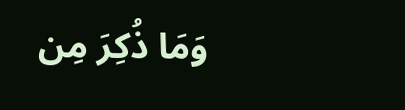وَمَا ذُكِرَ مِن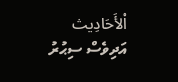اْلأَحَادِيث
އަދިވެސް ސިޙުރު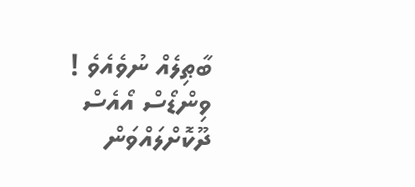ބާޠިލެއް ނުވެއެވެ !
ވިންޑޯސް އޯއެސް ދޫކޮށްލައްވަން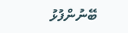ބޭނުންފުޅު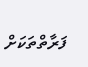ފަރާތްތަކަށް